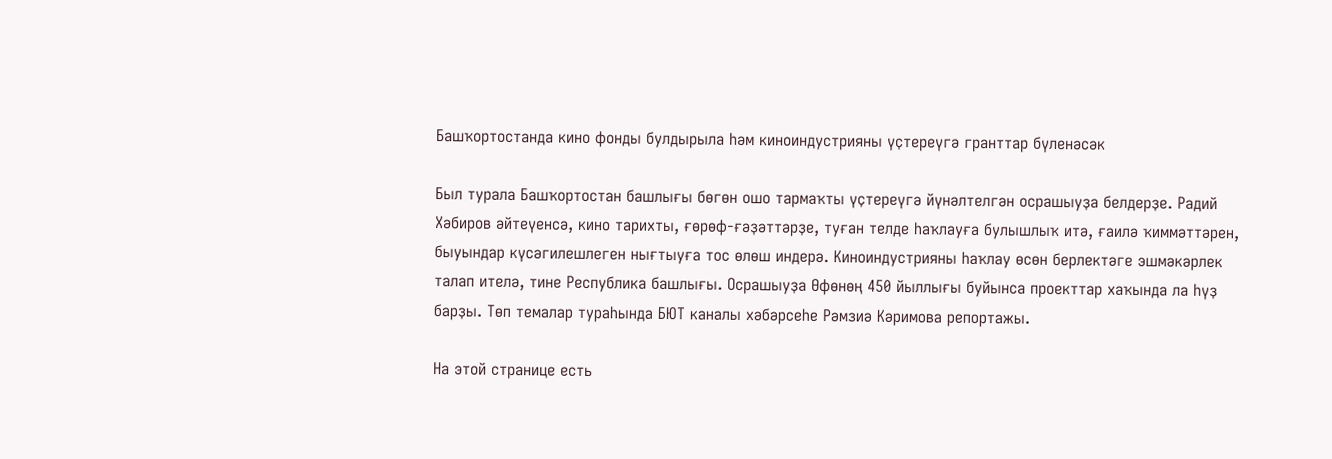Башҡортостанда кино фонды булдырыла һәм киноиндустрияны үҫтереүгә гранттар бүленәсәк

Был турала Башҡортостан башлығы бөгөн ошо тармаҡты үҫтереүгә йүнәлтелгән осрашыуҙа белдерҙе. Радий Хәбиров әйтеүенсә, кино тарихты, ғөрөф-ғәҙәттәрҙе, туған телде һаҡлауға булышлыҡ итә, ғаилә ҡиммәттәрен, быуындар күсәгилешлеген нығтыуға тос өлөш индерә. Киноиндустрияны һаҡлау өсөн берлектәге эшмәкәрлек талап ителә, тине Республика башлығы. Осрашыуҙа Өфөнөң 450 йыллығы буйынса проекттар хаҡында ла һүҙ барҙы. Төп темалар тураһында БЮТ каналы хәбәрсеһе Рәмзиә Кәримова репортажы.

На этой странице есть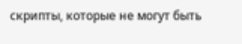скрипты, которые не могут быть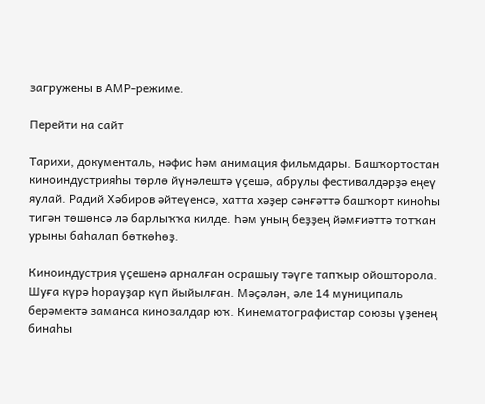загружены в AMP-режиме.

Перейти на сайт

Тарихи, документаль, нәфис һәм анимация фильмдары. Башҡортостан киноиндустрияһы төрлө йүнәлештә үҫешә, абрулы фестивалдәрҙә еңеү яулай. Радий Хәбиров әйтеүенсә, хатта хәҙер сәнғәттә башҡорт киноһы тигән төшөнсә лә барлыҡҡа килде. Һәм уның беҙҙең йәмғиәттә тотҡан урыны баһалап бөткөһөҙ.

Киноиндустрия үҫешенә арналған осрашыу тәүге тапҡыр ойошторола. Шуға күрә һорауҙар күп йыйылған. Мәҫәлән, әле 14 муниципаль берәмектә заманса кинозалдар юҡ. Кинематографистар союзы үҙенең бинаһы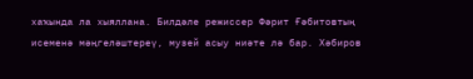хаҡында ла хыяллана. Билдәле режиссер Фәрит Ғәбитовтың исеменә мәңгеләштереү, музей асыу ниәте лә бар. Хәбиров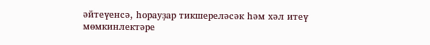әйтеүенсә, һорауҙар тикшереләсәк һәм хәл итеү мөмкинлектәре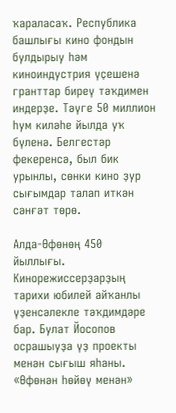ҡараласаҡ. Республика башлығы кино фондын булдырыу һәм киноиндустрия үҫешенә гранттар биреү тәҡдимен индерҙе. Тәүге 50 миллион һум киләһе йылда уҡ бүленә. Белгестәр фекеренсә, был бик урынлы, сөнки кино ҙур сығымдар талап иткән сәнғәт төрө.

Алда-Өфөнөң 450 йыллығы. Кинорежиссерҙарҙың тарихи юбилей айҡанлы үҙенсәлекле тәҡдимдәре бар. Булат Йосопов осрашыуҙа үҙ проекты менән сығыш яһаны. «Өфөнән һөйөү менән»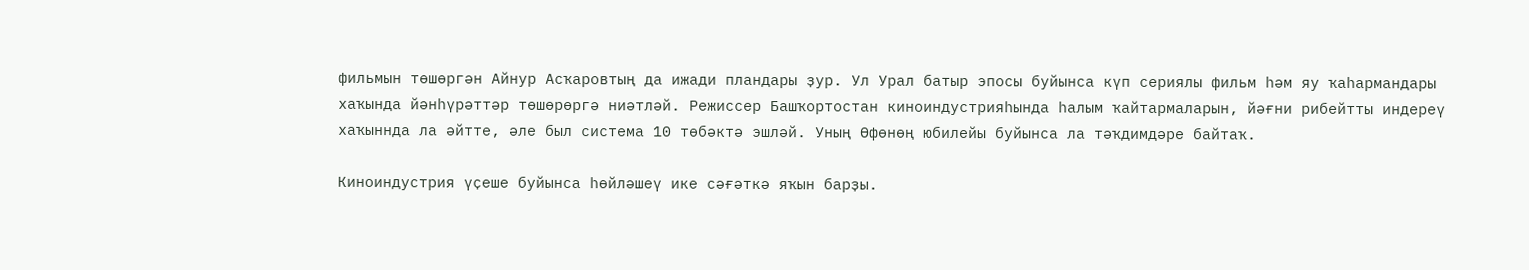фильмын төшөргән Айнур Асҡаровтың да ижади пландары ҙур. Ул Урал батыр эпосы буйынса күп сериялы фильм һәм яу ҡаһармандары хаҡында йәнһүрәттәр төшөрөргә ниәтләй. Режиссер Башҡортостан киноиндустрияһында һалым ҡайтармаларын, йәғни рибейтты индереү хаҡыннда ла әйтте, әле был система 10 төбәктә эшләй. Уның Өфөнөң юбилейы буйынса ла тәҡдимдәре байтаҡ.

Киноиндустрия үҫеше буйынса һөйләшеү ике сәғәткә яҡын барҙы.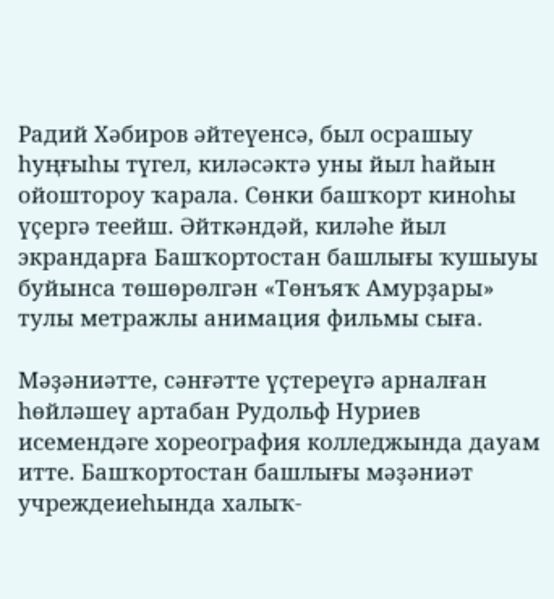Радий Хәбиров әйтеүенсә, был осрашыу һуңғыһы түгел, киләсәктә уны йыл һайын ойоштороу ҡарала. Сөнки башҡорт киноһы үҫергә теейш. Әйткәндәй, киләһе йыл экрандарға Башҡортостан башлығы ҡушыуы буйынса төшөрөлгән «Төнъяҡ Амурҙары» тулы метражлы анимация фильмы сыға.

Мәҙәниәтте, сәнғәтте үҫтереүгә арналған һөйләшеү артабан Рудольф Нуриев исемендәге хореография колледжында дауам итте. Башҡортостан башлығы мәҙәниәт учреждеиеһында халыҡ-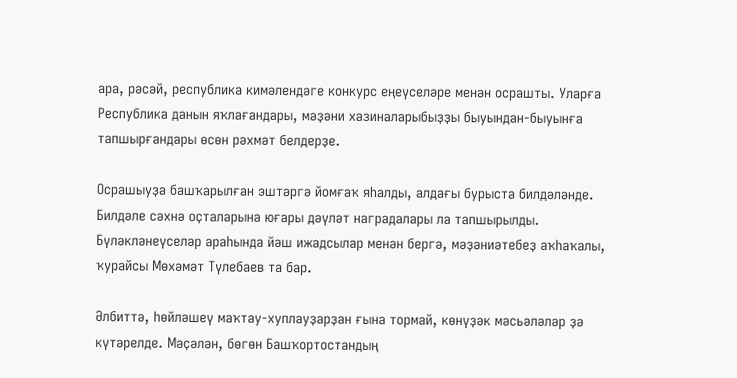ара, рәсәй, республика кимәлендәге конкурс еңеүселәре менән осрашты. Уларға Республика данын яҡлағандары, мәҙәни хазиналарыбыҙҙы быуындан-быуынға тапшырғандары өсөн рәхмәт белдерҙе.

Осрашыуҙа башҡарылған эштәргә йомғаҡ яһалды, алдағы бурыста билдәләнде. Билдәле сәхнә оҫталарына юғары дәүләт наградалары ла тапшырылды. Бүләкләнеүселәр араһында йәш ижадсылар менән бергә, мәҙәниәтебеҙ аҡһаҡалы, ҡурайсы Мөхәмәт Түлебаев та бар.

Әлбиттә, һөйләшеү маҡтау-хуплауҙарҙан ғына тормай, көнүҙәк мәсьәләләр ҙә күтәрелде. Мәҫәлән, бөгөн Башҡортостандың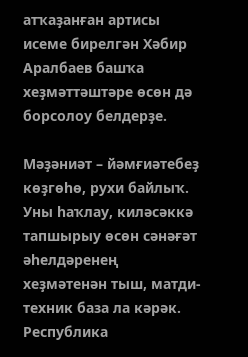атҡаҙанған артисы исеме бирелгән Хәбир Аралбаев башҡа хеҙмәттәштәре өсөн дә борсолоу белдерҙе.

Мәҙәниәт – йәмғиәтебеҙ көҙгөһө, рухи байлыҡ. Уны һаҡлау, киләсәккә тапшырыу өсөн сәнәғәт әһелдәренең хеҙмәтенән тыш, матди-техник база ла кәрәк. Республика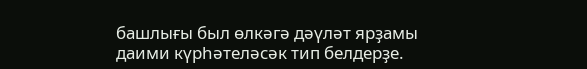башлығы был өлкәгә дәүләт ярҙамы даими күрһәтеләсәк тип белдерҙе.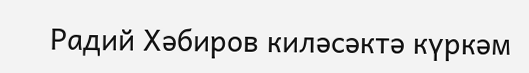Радий Хәбиров киләсәктә күркәм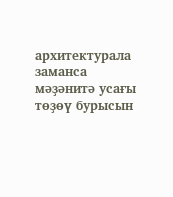архитектурала заманса мәҙәнитә усағы төҙөү бурысын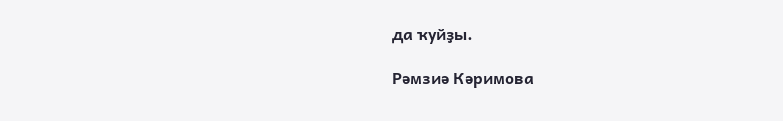да ҡуйҙы.

Рәмзиә Кәримова